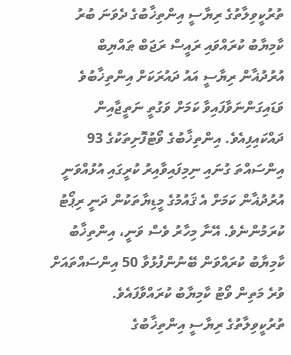ތުރުކީވިލާތުގެ ރިޔާސީ އިންތިޚާބުގެ ދެވަނަ ބުރު ކާމިޔާބު ކުރައްވައި ރައީސް ރަޖަބް ޠައްޔިބް އުރުދުޣާން ރިޔާސީ އައު ދައުރަކަށް އިންތިޚާބުވެ ވަޑައިގަންނަވާފައިވާ ކަމަށް ވަގުތީ ނަތީޖާއިން ދައްކައިފިއެވެ. އިންތިޚާބުގެ ވޯޓުފޮށިތަކުގެ 93 އިންސައްތަ ގުނައި ނިމިފައިވާއިރު ކުރީގައި އުޅުއްވަނީ އުރުދުޣާން ކަމަށް އެ ޤައުމުގެ މީޑިޔާތަކުން ދަނީ ރިޕޯޓު ކުރަމުންނެވެ. އޭނާ މިހާރު ވެސް ވަނީ، އިންތިޚާބު ކާމިޔާބު ކުރައްވަން ބޭނުންފުޅުވާ 50 އިންސައްތައަށް ވުރެ މަތިން ވޯޓު ކާމިޔާބު ކުރައްވާފައެވެ.
ތުރުކީވިލާތުގެ ރިޔާސީ އިންތިޚާބުގެ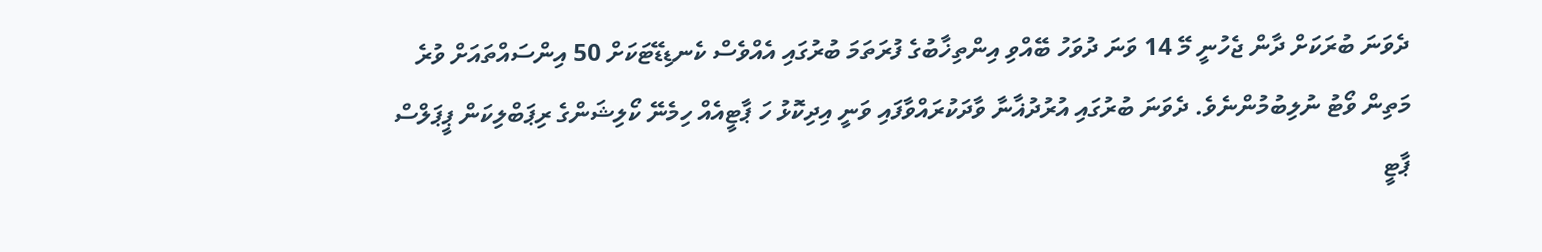ދެވަނަ ބުރަކަށް ދާން ޖެހުނީ މޭ 14 ވަނަ ދުވަހު ބޭއްވި އިންތިޚާބުގެ ފުރަތަމަ ބުރުގައި އެއްވެސް ކެނޑިޑޭޓަކަށް 50 އިންސައްތައަށް ވުރެ މަތިން ވޯޓު ނުލިބުމުންނެވެ. ދެވަނަ ބުރުގައި އުރުދުޣާނާ ވާދަކުރައްވާފައި ވަނީ އިދިކޮޅު ހަ ޕާޓީއެއް ހިމެނޭ ކޯލިޝަންގެ ރިޕަބްލިކަން ޕީޕަލްސް ޕާޓީ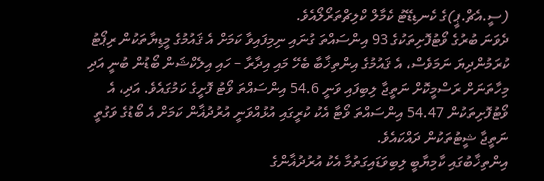(ސީ.އެޗް.ޕީ)ގެ ކެނޑިޑޭޓު ކެމާލް ކްލިޗްތަރޯލޯއެވެ.
ދެވަނަ ބުރުގެ ވޯޓުފޮށިތަކުގެ 93 އިންސައްތަ ގުނައި ނިމިފައިވާ ކަމަށް އެ ޤައުމުގެ މީޑިޔާތަކުން ރިޕޯޓު ކުރަމުންދިޔަ ނަމަވެސް، އެ ޤައުމުގެ އިންތިޚާބާ ބެހޭ މައި އިދާރާ – ހައި އިލެކްޝަން ބޯޑުން ބުނީ އަދި މިހާތަނަށް ރަސްމީކޮށް ނަތީޖާ ލިބިފައި ވަނީ 54.6 އިންސައްތަ ވޯޓު ފޮށީގެ ކަމުގައެވެ. އަދި، އެ ވޯޓުފޮށިތަކުން 54.47 އިންސައްތަ ވޯޓާ އެކު ކުރީގައި އުޅުއްވަނީ އުރުދުޣާން ކަމަށް އެ ބޯޑުގެ ވަގުތީ ނަތީޖާ ޝީޓުތަކުން ދައްކައެވެ.
އިންތިޚާބުގައި ކާމިޔާބީ ލިބިވަޑައިގަތުމާ އެކު އުރުދުޣާންގެ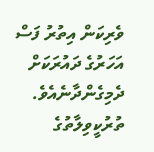ވެރިކަން އިތުރު ފަސް އަހަރުގެ ދައުރަކަށް ދެމިގެންދާނެއެވެ. ތުރުކީވިލާތުގެ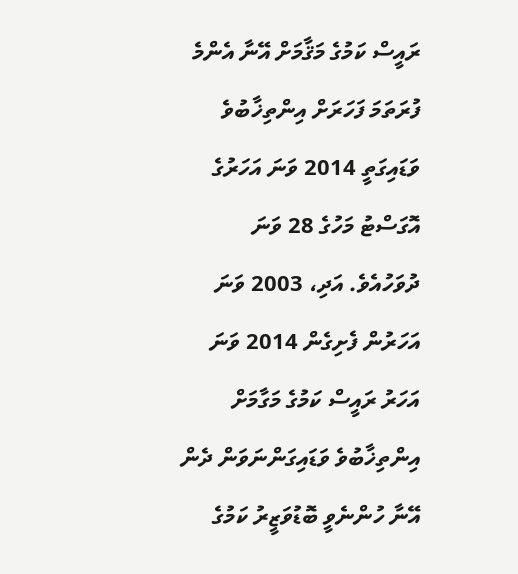ރައީސް ކަމުގެ މަޤާމަށް އޭނާ އެންމެ ފުރަތަމަ ފަހަރަށް އިންތިޚާބުވެ ވަޑައިގަތީ 2014 ވަނަ އަހަރުގެ އޮގަސްޓު މަހުގެ 28 ވަނަ ދުވަހުއެވެ. އަދި، 2003 ވަނަ އަހަރުން ފެށިގެން 2014 ވަނަ އަހަރު ރައީސް ކަމުގެ މަގާމަށް އިންތިޚާބުވެ ވަޑައިގަންނަވަން ދެން އޭނާ ހުންނެވީ ބޮޑުވަޒީރު ކަމުގެ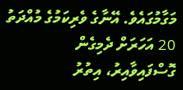މަގާމުގައެވެ. އޭނާގެ ވެރިކަމުގެ މުއްދަތު 20 އަހަރަށް ދެމިގެން ގޮސްފައިވާއިރު، އިތުރު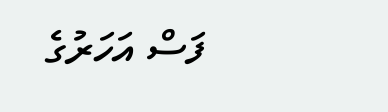ފަސް އަހަރުގެ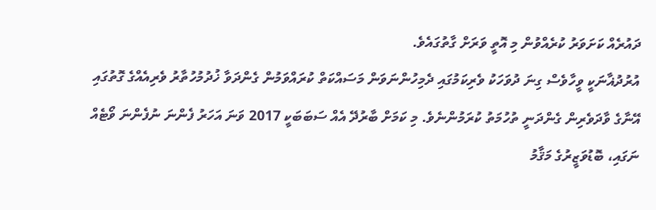ދައުރެއް ކަށަވަރު ކުރެއްވުން މި އޮތީ ވަރަށް ގާތުގައެވެ.
އުރުދުޣާނަކީ ވީހާވެސް ގިނަ ދުވަހަކު ވެރިކަމުގައި ދެމިހުންނަވަން މަސައްކަތް ކުރައްވަމުން ގެންދަވާ ޚުދުމުހުތާރު ވެރިއެއްގެ ގޮތުގައި އޭނާގެ ވާދަވެރިން ގެންދަނީ ތުހުމަތު ކުރަމުންނެވެ. މި ކަމަށް ބާރުދޭ އެއް ސަބަބަކީ 2017 ވަނަ އަހަރު ފެންނަ ނުފެންނަ ވޯޓެއް ނަގައި، ބޮޑުވަޒީރުގެ މަޤާމު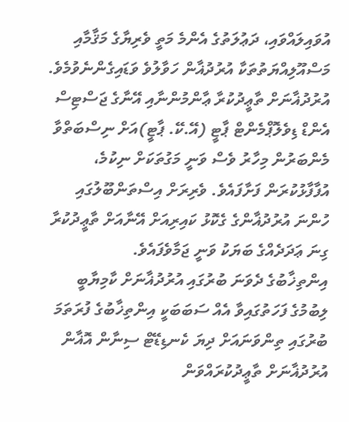އުވައިލައްވައި، ދަޢުލަތުގެ އެންމެ މަތީ ވެރިޔާގެ މަޤާމާއި މަސްއޫލިއްޔަތުތަކާ އުރުދުޣާން ހަވާލުވެ ވަޑައިގެންނެވުމެވެ.
އުރުދުޣާނަށް ތާޢީދުކުރާ ޢާންމުންނާއި އޭނާގެ ޖަސްޓިސް އެންޑް ޑިވެލޮޕްމެންޓް ޕާޓީ (އޭ.ކޭ. ޕާޓީ)އަށް ނިސްބަތްވާ މެންބަރުން މިހާރު ވެސް ވަނީ މަގުތަކަށް ނިކުމެ، އުފާފާޅުކުރަން ފަށާފައެވެ. ވެރިރަށް އިސްތަންބޫލުގައި ހުންނަ އުރުދުޣާންގެ ގެކޮޅު ކައިރިއަށް އޭނާއަށް ތާޢީދުކުރާ ގިނަ ޢަދަދެއްގެ ބަޔަކު ވަނީ ޖަމާވެފައެވެ.
އިންތިޚާބުގެ ދެވަނަ ބުރުގައި އުރުދުޣާނަށް ކާމިޔާބީ ލިބުމުގެ ފަހަތުގައިވާ އެއް ސަބަބަކީ އިންތިޚާބުގެ ފުރަތަމަ ބުރުގައި ތިންވަނައަށް ދިޔަ ކެނޑިޑޭޓް ސިނާން އޮޣާން އުރުދުޣާނަށް ތާޢީދުކުރައްވަން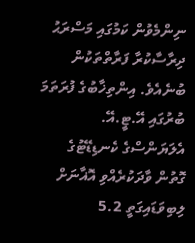ނިންމެވުން ކަމުގައި މަސްރަޙު ދިރާސާކުރާ ފަރާތްތަކުން ބުނެއެވެ. އިންތިޚާބުގެ ފުރަތަމަ ބުރުގައި އޭ.ޓީ.އޭ. އެލަޔަންސްގެ ކެނޑިޑޭޓުގެ ގޮތުން ވާދަކުރެއްވި އޮޣާނަށް ލިބިވަޑައިގަތީ 5.2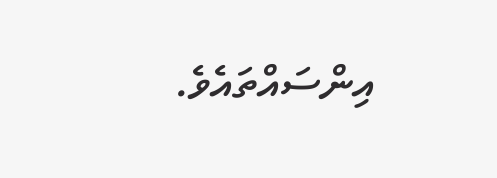އިންސައްތައެވެ.